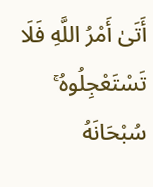أَتَىٰ أَمْرُ اللَّهِ فَلَا تَسْتَعْجِلُوهُ ۚ سُبْحَانَهُ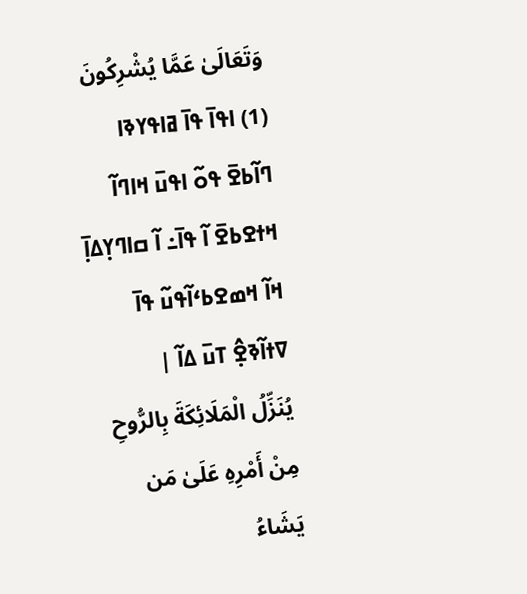وَتَعَالَىٰ عَمَّا يُشْرِكُونَ (1) ߊߟߊ߫ ߟߊ߫ ߥߊߟߌߢߊ ߣߊ߬ߕߐ߫ ߟߋ߬ ߊߟߎ߫ ߞߊߣߊ߬ ߞߙߐߕߐ߫ ߊ߬ ߟߊ߫߸ ߊ߬ ߛߊߣߌ߲ߡߊ߲߫ ߞߊ߬ ߞߘߐߕߵߊ߬ߟߎ߬ ߟߊ߫ ߜߙߊ߬ߢߐ߲߮ ߠߎ߫ ߡߊ߬ |
يُنَزِّلُ الْمَلَائِكَةَ بِالرُّوحِ مِنْ أَمْرِهِ عَلَىٰ مَن يَشَاءُ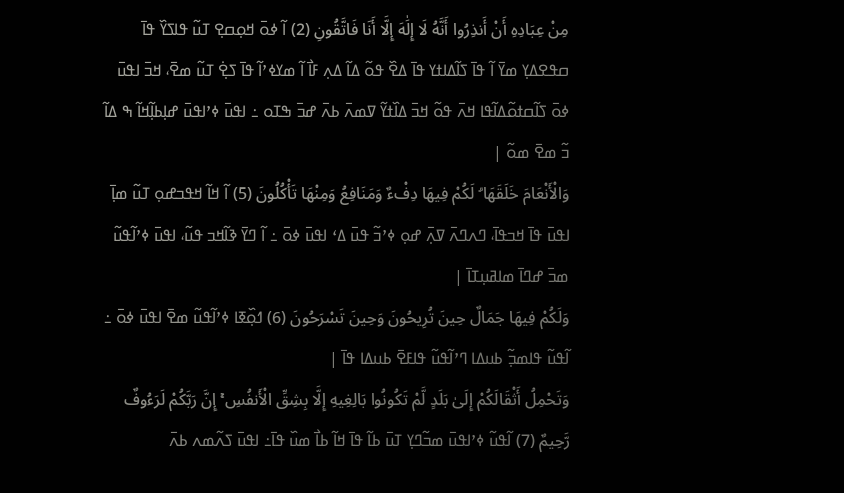مِنْ عِبَادِهِ أَنْ أَنذِرُوا أَنَّهُ لَا إِلَٰهَ إِلَّا أَنَا فَاتَّقُونِ (2) ߊ߬ ߦߋ߫ ߞߋ߲ߛߐ߲ ߠߎ߬ ߟߊߖߌ߰ ߟߊ߫ ߛߟߐߡߌ߲ ߘߌ߫ ߊ߬ ߟߊ߫ ߖߊ߬ߡߊߙߌ ߟߊ߫ ߡߐ߰ ߟߋ߬ ߡߊ߬ ߡߍ߲ ߓߊ߯ ߊ߬ ߘߌߦߴߊ߬ ߟߊ߫ ߖߐ߲߭ ߠߎ߬ ߘߐ߫، ߞߏ߫ ߊߟߎ߫ ߦߋ߫ ߖߊ߬ߛߙߋ߬ߡߊ߬ߟߊ ߞߍ߫ ߟߋ߬ ߞߏ߫ ߡߊ߰ߙߌ߬ ߜߘߍ߫ ߕߍ߫ ߝߏ߫ ߒߠߋ ߸ ߊߟߎ߫ ߦߴߊߟߎ߫ ߝߊ߲ߕߊ߲߬ߞߊ߬ ߒ ߡߊ߬ ߏ߬ ߘߐ߫ ߘߋ߬ |
وَالْأَنْعَامَ خَلَقَهَا ۗ لَكُمْ فِيهَا دِفْءٌ وَمَنَافِعُ وَمِنْهَا تَأْكُلُونَ (5) ߊ߬ ߞߊ߬ ߞߟߏߝߋ߲ ߠߎ߬ ߘߊ߲߫ ߊߟߎ߫ ߟߊ߫ ߞߏߟߊ߫، ߣߍߣߍ߫ ߜߍ߲߫ ߝߋ߲ ߦߴߏ߬ ߟߎ߫ ߡߵ ߊߟߎ߫ ߦߋ߫ ߸ ߊ߬ ߣߌ߫ ߢߊ߬ߞߏ ߟߎ߬، ߊߟߎ߫ ߦߴߊ߬ߟߎ߬ ߘߏ߫ ߝߣߊ߫ ߘߊߥߎ߲ߠߊ߫ |
وَلَكُمْ فِيهَا جَمَالٌ حِينَ تُرِيحُونَ وَحِينَ تَسْرَحُونَ (6) ߗߋ߲߰ߧߊ ߦߴߊ߬ߟߎ߬ ߘߐ߫ ߊߟߎ߫ ߦߋ߫ ߸ ߊ߬ߟߎ߬ ߟߊߘߏ߲߬ ߕߎߡߊ ߣߴߊ߬ߟߎ߬ ߟߊߓߐ߫ ߕߎߡߊ ߟߊ߫ |
وَتَحْمِلُ أَثْقَالَكُمْ إِلَىٰ بَلَدٍ لَّمْ تَكُونُوا بَالِغِيهِ إِلَّا بِشِقِّ الْأَنفُسِ ۚ إِنَّ رَبَّكُمْ لَرَءُوفٌ رَّحِيمٌ (7) ߊ߬ߟߎ߬ ߦߴߊߟߎ߫ ߘߏ߬ߣߌ߲ ߠߎ߫ ߕߊ߬ ߟߊ߫ ߞߊ߬ ߕߊ߯ ߘߎ߰ ߟߊ߫߸ ߊߟߎ߫ ߖߍ߬ߘߍ ߕߍ߫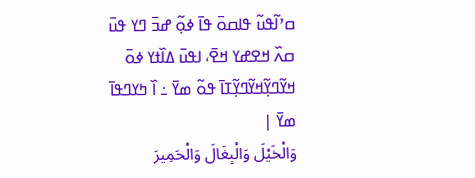ߛߴߊ߬ߟߎ߬ ߟߊߛߋ߫ ߟߊ߫ ߦߋ߲߬ ߝߏ߫ ߣߌ ߟߎ߫ ߛߍ߰ ߞߐߝߌ ߞߐ߫، ߊߟߎ߫ ߡߊ߰ߙߌ ߦߋ߫ ߞߌ߬ߣߌ߲߬ߞߌ߬ߣߌ߲߬ߠߊ߫ ߟߋ߬ ߘߌ߫ ߸ ߊ߰ ߤߌߣߟߊ߫ ߘߌ߫ |
وَالْخَيْلَ وَالْبِغَالَ وَالْحَمِيرَ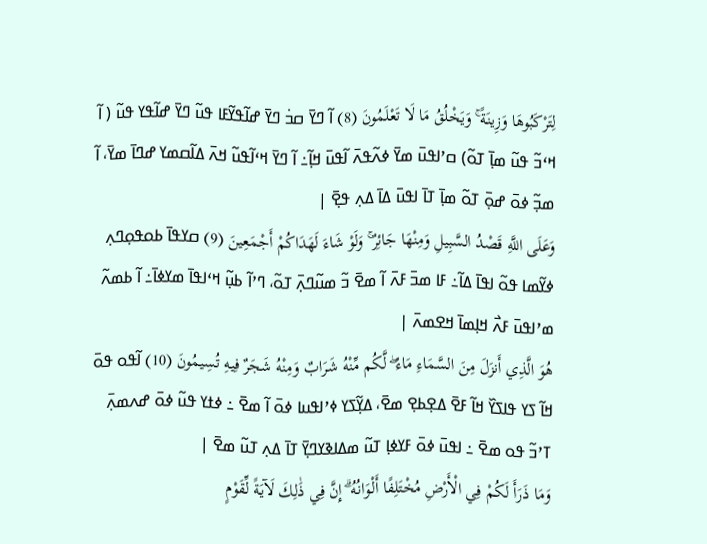لِتَرْكَبُوهَا وَزِينَةً ۚ وَيَخْلُقُ مَا لَا تَعْلَمُونَ (8) ߊ߬ ߣߌ߫ ߛߏ߭ ߣߌ߫ ߝߊ߬ߟߌ߬ߓߊ ߟߎ߬ ߣߌ߫ ߝߊ߬ߟߌ ߟߎ߬ ( ߊ߬ ߞߵߏ߬ ߟߎ߬ ߘߊ߲߫ ߠߋ߬) ߛߴߊߟߎ߫ ߘߌ߫ ߦߍ߬ߟߍ߫ ߊ߬ߟߎ߫ ߞߊ߲߬߸ ߊ߬ ߣߌ߫ ߞߵߊ߬ߟߎ߬ ߞߍ߫ ߡߊ߬ߛߘߌ ߝߣߊ߫ ߘߌ߫، ߊ߬ ߘߏ߲߬ ߦߋ߫ ߝߋ߲߫ ߠߋ߬ ߘߊ߲߫ ߠߊ߫ ߊߟߎ߫ ߡߊ߫ ߡߍ߲ ߟߐ߲߫ |
وَعَلَى اللَّهِ قَصْدُ السَّبِيلِ وَمِنْهَا جَائِرٌ ۚ وَلَوْ شَاءَ لَهَدَاكُمْ أَجْمَعِينَ (9) ߛߌߟߊ߫ ߕߋߟߋ߲ߣߍ߲ ߦߌ߬ߘߊ ߟߋ߬ ߊߟߊ߫ ߡߊ߬߸ ߓߊ ߘߏ߫ ߓߍ߫ ߊ߬ ߘߐ߫ ߏ߬ ߘߎ߬ߣߍ߲߫ ߠߋ߬، ߣߴߊ߬ ߕߎ߲߬ ߞߵߊߟߊ߫ ߘߌߦߊ߫߸ ߊ߬ ߕߘߍ߬ ߘߴߊߟߎ߫ ߓߍ߯ ߞߊ߲ߘߊ߫ ߞߐߘߍ߫ |
هُوَ الَّذِي أَنزَلَ مِنَ السَّمَاءِ مَاءً ۖ لَّكُم مِّنْهُ شَرَابٌ وَمِنْهُ شَجَرٌ فِيهِ تُسِيمُونَ (10) ߊ߬ߟߋ ߟߋ߫ ߞߊ߬ ߖߌ ߟߊߖߌ߰ ߞߊ߬ ߓߐ߫ ߡߐ߲ߕߐ߲ ߘߐ߫، ߡߌ߲߬ߖߌ ߦߴߊߟߎߊ ߦߋ߫ ߊ߬ ߘߐ߫ ߸ ߦߙߌ ߟߎ߬ ߦߋ߫ ߝߍߘߍ߲߫ ߠߴߏ߬ ߟߋ ߘߐ߫ ߸ ߊߟߎ߫ ߦߋ߫ ߓߌߦߊ߲ ߠߎ߬ ߘߡߊߢߌߣߌ߲߫ ߠߊ߫ ߡߍ߲ ߠߎ߬ ߘߐ߫ |
وَمَا ذَرَأَ لَكُمْ فِي الْأَرْضِ مُخْتَلِفًا أَلْوَانُهُ ۗ إِنَّ فِي ذَٰلِكَ لَآيَةً لِّقَوْمٍ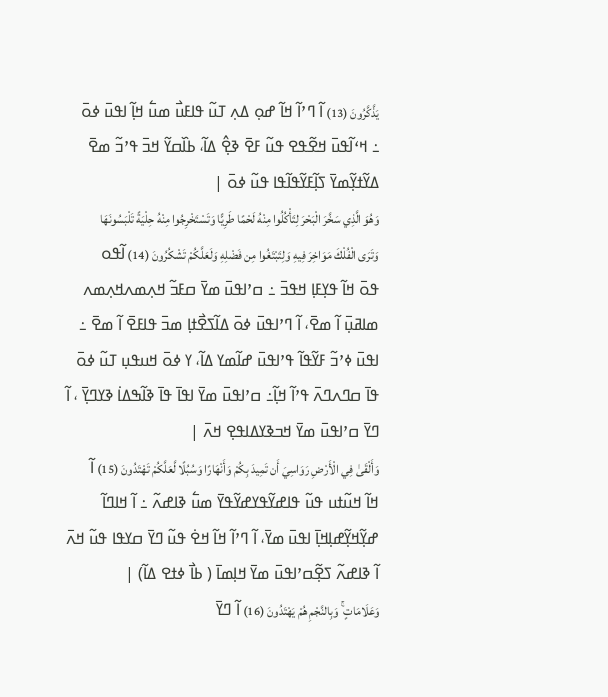يَذَّكَّرُونَ (13) ߊ߬ ߣߴߊ߬ ߞߊ߬ ߝߋ߲ ߡߍ߲ ߠߎ߬ ߟߊߓߎ߯ ߘߎ߱ ߞߊ߲߬ ߊߟߎ߫ ߦߋ߫ ߸ ߞߵߊ߬ߟߎ߫ ߞߐ߬ߟߐ ߟߎ߬ ߓߐ߫ ߢߐ߲߮ ߡߊ߬، ߕߊ߰ߛߌ߬ ߞߏ߫ ߟߴߏ߬ ߘߐ߫ ߡߌ߬ߙߌ߲߬ߘߌ߫ ߖߊ߲߬ߓߌ߬ߟߊ߬ߟߊ ߟߎ߬ ߦߋ߫ |
وَهُوَ الَّذِي سَخَّرَ الْبَحْرَ لِتَأْكُلُوا مِنْهُ لَحْمًا طَرِيًّا وَتَسْتَخْرِجُوا مِنْهُ حِلْيَةً تَلْبَسُونَهَا وَتَرَى الْفُلْكَ مَوَاخِرَ فِيهِ وَلِتَبْتَغُوا مِن فَضْلِهِ وَلَعَلَّكُمْ تَشْكُرُونَ (14) ߊ߬ߟߋ ߟߋ߫ ߞߊ߬ ߟߌ߲ߓߊ߲ ߞߟߏ߫ ߸ ߛߴߊߟߎ߫ ߘߌ߫ ߛߓߏ߬ ߞߍ߲ߘߍߞߍ߲ߘߍ ߘߊߥߎ߲߫ ߊ߬ ߘߐ߫، ߊ߬ ߣߴߊߟߎ߫ ߦߋ߫ ߡߊ߬ߖߐ߯ߙߊ߲ ߘߏ߫ ߟߊߓߐ߫ ߊ߬ ߘߐ߫ ߸ ߊߟߎ߫ ߦߴߏ߬ ߓߌ߬ߟߊ߬ ߟߴߊߟߎ߫ ߝߊ߬ߘߌ ߡߊ߬، ߌ ߦߋ߫ ߞߎߟߎ߲ ߠߎ߬ ߦߋ߫ ߟߊ߫ ߛߣߍߣߍ߫ ߟߴߊ߬ ߞߊ߲߬߸ ߛߴߊߟߎ߫ ߘߌ߫ ߊߟߊ߫ ߟߊ߫ ߢߊ߬ߒߡߊ߭ ߢߌߣߌ߲߫ ، ߊ߬ ߣߌ߫ ߛߴߊߟߎ߫ ߘߌ߫ ߞߏߢߌߡߊߟߐ߲ ߞߍ߫ |
وَأَلْقَىٰ فِي الْأَرْضِ رَوَاسِيَ أَن تَمِيدَ بِكُمْ وَأَنْهَارًا وَسُبُلًا لَّعَلَّكُمْ تَهْتَدُونَ (15) ߊ߬ ߞߊ߬ ߞߎ߬ߙߎ ߟߎ߬ ߟߊߝߌ߬ߟߌߝߌ߬ߟߌ߫ ߘߎ߱ ߢߊߝߍ߬ ߸ ߊ߬ ߞߊߣߊ߬ ߝߌ߲߬ߞߌ߲߬ߝߊ߲ߞߊ߲߫ ߊߟߎ߫ ߘߌ߫، ߊ߬ ߣߴߊ߬ ߞߊ߬ ߞߐ߭ ߟߎ߬ ߣߌ߫ ߛߌߟߊ ߟߎ߬ ߞߍ߫ ߊ߬ ߢߊߝߍ߬ ߖߐ߲߬ߛߴߊߟߎ߫ ߘߌ߫ ߞߊ߲ߘߊ߫ ( ߕߊ߯ ߦߙߐ ߡߊ߬) |
وَعَلَامَاتٍ ۚ وَبِالنَّجْمِ هُمْ يَهْتَدُونَ (16) ߊ߬ ߣߌ߫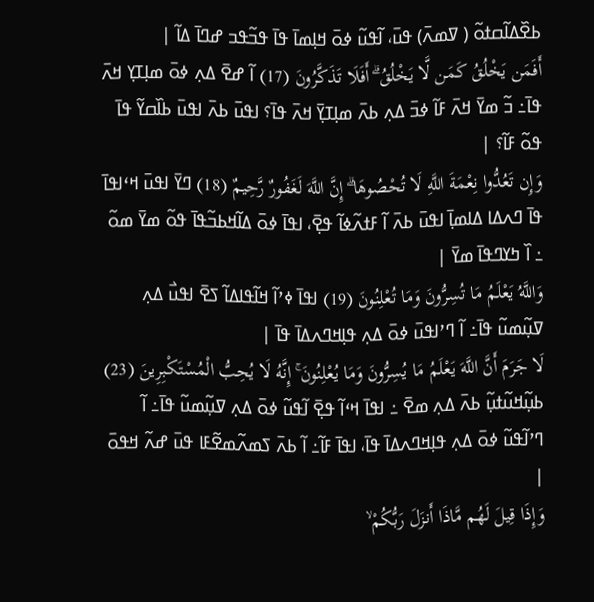ߕߐ߰ߡߊ߬ߛߙߋ߬ ( ߜߘߍ߫) ߟߎ߫، ߊ߬ߟߎ߬ ߦߋ߫ ߞߊ߲ߘߊ߫ ߟߊ߫ ߟߏ߬ߟߏ ߝߣߊ߫ ߡߊ߬ |
أَفَمَن يَخْلُقُ كَمَن لَّا يَخْلُقُ ۗ أَفَلَا تَذَكَّرُونَ (17) ߊ߬ ߝߐ߫ ߡߍ߲ ߦߋ߫ ߘߊ߲ߠߌ߲ ߞߍ߫ ߟߊ߫߸ ߏ߬ ߘߌ߫ ߞߍ߫ ߓߊ߬ ߦߏ߫ ߡߍ߲ ߕߍ߫ ߘߊ߲ߠߌ߲߫ ߞߍ߫ ߟߊ߫؟ ߊߟߎ߫ ߕߍ߫ ߊߟߎ߫ ߕߊ߰ߛߌ߬ ߟߊ߫ ߟߋ߬ ߓߊ߬؟ |
وَإِن تَعُدُّوا نِعْمَةَ اللَّهِ لَا تُحْصُوهَا ۗ إِنَّ اللَّهَ لَغَفُورٌ رَّحِيمٌ (18) ߣߌ߫ ߊߟߎ߫ ߞߵߊߟߊ߫ ߟߊ߫ ߣߍߡߊ ߡߊߘߊ߲߫ ߊߟߎ߫ ߕߍ߫ ߊ߬ ߓߙߍ߬ߦߊ߬ ߟߐ߲߫، ߊߟߊ߫ ߦߋ߫ ߡߊ߬ߞߕߏ߬ߟߊ߫ ߟߋ߬ ߘߌ߫ ߘߋ߬ ߸ ߊ߰ ߤߌߣߟߊ߫ ߘߌ߫ |
وَاللَّهُ يَعْلَمُ مَا تُسِرُّونَ وَمَا تُعْلِنُونَ (19) ߊߟߊ߫ ߦߴߊ߬ ߞߊ߬ߟߊߡߊ߬ ߖߐ߫ ߊߟߎ߯ ߡߍ߲ ߜߎ߲߬ߘߎ߬ ߟߊ߫߸ ߊ߬ ߣߴߊߟߎ߫ ߦߋ߫ ߡߍ߲ ߟߊ߲ߞߣߍߡߊ߫ ߟߊ߫ |
لَا جَرَمَ أَنَّ اللَّهَ يَعْلَمُ مَا يُسِرُّونَ وَمَا يُعْلِنُونَ ۚ إِنَّهُ لَا يُحِبُّ الْمُسْتَكْبِرِينَ (23) ߕߎ߲߬ߞߎ߬ߙߎ߲߬ ߕߍ߫ ߡߍ߲ ߘߐ߫ ߸ ߊߟߊ߫ ߞߵߊ߬ ߟߐ߲߫ ߊ߬ߟߎ߬ ߦߋ߫ ߡߍ߲ ߜߎ߲߬ߘߎ߬ ߟߊ߫߸ ߊ߬ ߣߴߊ߬ߟߎ߬ ߦߋ߫ ߡߍ߲ ߟߊ߲ߞߣߍߡߊ߫ ߟߊ߫، ߊߟߊ߫ ߓߊ߬߸ ߊ߬ ߕߍ߫ ߖߘߍ߬ߘߐ߬ߓߊ ߟߎ߫ ߝߍ߬ ߞߟߋ߫ |
وَإِذَا قِيلَ لَهُم مَّاذَا أَنزَلَ رَبُّكُمْ ۙ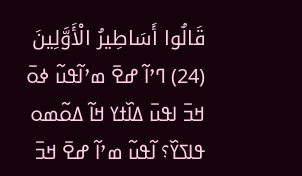قَالُوا أَسَاطِيرُ الْأَوَّلِينَ (24) ߣߴߊ߬ ߝߐ߫ ߘߴߊ߬ߟߎ߬ ߦߋ߫ ߞߏ߫ ߊߟߎ߫ ߡߊ߰ߙߌ ߞߊ߬ ߡߋ߬ߘߋ ߟߊߖߌ߰؟ ߊ߬ߟߎ߬ ߘߴߊ߬ ߝߐ߫ ߞߏ߫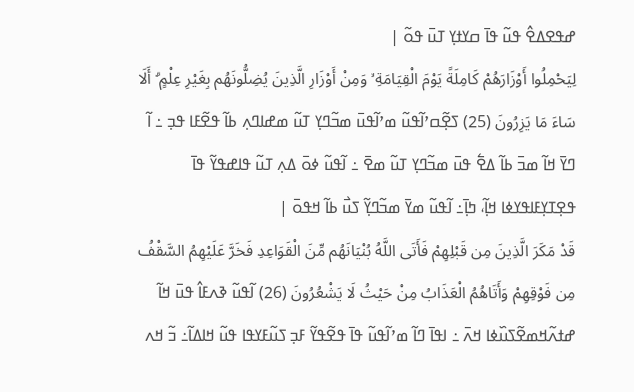ߝߟߐߡߐ߮ ߟߎ߬ ߟߊ߫ ߛߌߙߌ߲ ߠߎ߫ ߟߋ߬ |
لِيَحْمِلُوا أَوْزَارَهُمْ كَامِلَةً يَوْمَ الْقِيَامَةِ ۙ وَمِنْ أَوْزَارِ الَّذِينَ يُضِلُّونَهُم بِغَيْرِ عِلْمٍ ۗ أَلَا سَاءَ مَا يَزِرُونَ (25) ߖߐ߲߬ߛߴߊ߬ߟߎ߬ ߘߴߊ߬ߟߎ߫ ߘߏ߬ߣߌ߲ ߠߎ߬ ߘߝߊߣߍ߲ ߕߊ߬ ߟߐ߬ߓߊ ߟߏ߲ ߸ ߊ߬ ߣߌ߫ ߞߊ߬ ߘߏ߫ ߕߊ߬ ߡߐ߱ ߟߎ߫ ߘߏ߬ߣߌ߲ ߠߎ߬ ߘߐ߫ ߸ ߊ߬ߟߎ߬ ߦߋ߫ ߡߍ߲ ߠߎ߬ ߟߊߝߟߌ߬ ߟߊ߫ ߟߐ߲ߠߌ߲ߓߊߟߌߦߊ ߞߊ߲߬، ߤߊ߲߫߸ ߊ߬ߟߎ߬ ߘߌ߫ ߘߏ߬ߣߌ߲߬ ߖߎ߯ ߕߊ߬ ߞߟߋ߫ |
قَدْ مَكَرَ الَّذِينَ مِن قَبْلِهِمْ فَأَتَى اللَّهُ بُنْيَانَهُم مِّنَ الْقَوَاعِدِ فَخَرَّ عَلَيْهِمُ السَّقْفُ مِن فَوْقِهِمْ وَأَتَاهُمُ الْعَذَابُ مِنْ حَيْثُ لَا يَشْعُرُونَ (26) ߊ߬ߟߎ߬ ߢߍߓߊ߮ ߟߎ߫ ߞߊ߬ ߝߙߍ߬ߞߘߐ߬ߖߎ߰ߦߊ ߞߍ߫ ߸ ߊߟߊ߫ ߣߊ߬ ߘߴߊ߬ߟߎ߬ ߟߊ߫ ߟߐ߬ߟߌ߬ ߓߏ߲ ߖߎ߬ߓߌߟߊ ߟߎ߬ ߞߊߡߊ߬߸ ߏ߬ ߞߍ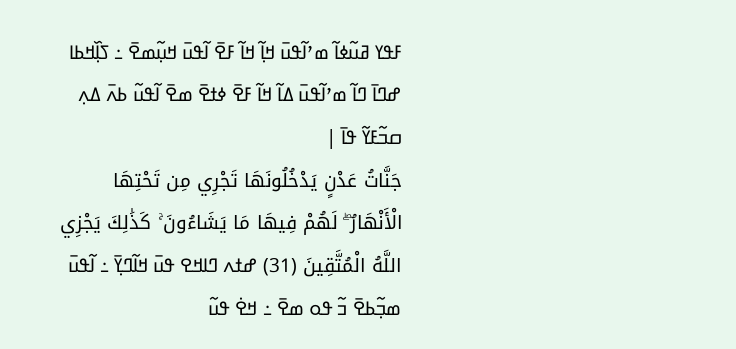ߓߟߌ ߥߎ߬ߦߊ߬ ߘߴߊ߬ߟߎ߫ ߞߊ߲߬ ߞߊ߬ ߓߐ߫ ߊ߬ߟߎ߫ ߞߎ߲߬ߘߐ߫ ߸ ߖߊ߲߰ߞߕߊ ߝߣߊ߫ ߣߊ߬ ߘߴߊ߬ߟߎ߫ ߡߊ߬ ߞߊ߬ ߓߐ߫ ߦߙߐ߫ ߘߐ߫ ߊ߬ߟߎ߬ ߕߍ߫ ߡߍ߲ ߛߏ߬ߓߌ߬ ߟߊ߫ |
جَنَّاتُ عَدْنٍ يَدْخُلُونَهَا تَجْرِي مِن تَحْتِهَا الْأَنْهَارُ ۖ لَهُمْ فِيهَا مَا يَشَاءُونَ ۚ كَذَٰلِكَ يَجْزِي اللَّهُ الْمُتَّقِينَ (31) ߝߙߍ ߣߊߞߐ ߟߎ߫ ߞߊ߬ߣߌ߲߫ ߸ ߊ߬ߟߎ߫ ߘߏ߲߬ߕߐ߫ ߏ߬ ߟߋ ߘߐ߫ ߸ ߞߐ߭ ߟߎ߬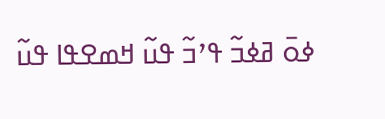ߦߋ߫ ߥߦߏ߬ ߟߴߏ߬ ߟߎ߬ ߞߘߐߟߊ ߟߎ߬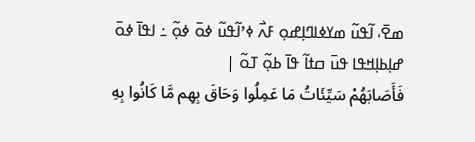ߘߐ߫، ߊ߬ߟߎ߬ ߘߌߦߊߣߊ߲ߝߋ߲ ߓߍ߯ ߦߴߊ߬ߟߎ߬ ߦߋ߫ ߦߋ߲߬ ߸ ߊߟߊ߫ ߦߋ߫ ߝߊ߲ߕߊ߲ߞߟߊ ߟߎ߫ ߛߙߊ߬ ߟߊ߫ ߕߋ߲߬ ߠߋ߬ |
فَأَصَابَهُمْ سَيِّئَاتُ مَا عَمِلُوا وَحَاقَ بِهِم مَّا كَانُوا بِهِ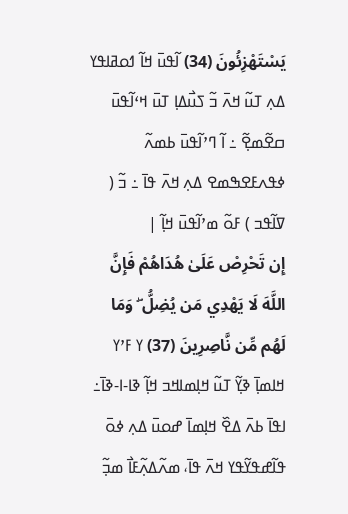يَسْتَهْزِئُونَ (34) ߊ߬ߟߎ߫ ߞߊ߬ ߗߋߥߊߟߌ ߡߍ߲ ߠߎ߬ ߞߍ߫ ߏ߬ ߖߎ߯ߡߊ߲ ߠߎ߫ ߞߵߊ߬ߟߎ߫ ߛߐ߬ߘߐ߲߬ ߸ ߊ߬ ߣߴߊ߬ߟߎ߫ ߕߘߍ߬ ߦߟߍߓߐߒߘߐ ߡߍ߲ ߞߍ߫ ߟߊ߫ ߸ ߏ߬ ( ߜߊ߬ߟߏ ) ߓߋ߬ ߘߴߊ߬ߟߎ߫ ߞߊ߲߬ |
إِن تَحْرِصْ عَلَىٰ هُدَاهُمْ فَإِنَّ اللَّهَ لَا يَهْدِي مَن يُضِلُّ ۖ وَمَا لَهُم مِّن نَّاصِرِينَ (37) ߌ ߓߴߌ ߞߊߘߊ߲߫ ߢߌ߲߬ ߠߎ߬ ߞߊ߲ߘߊߞߏ ߞߊ߲߬ ߢߊ-ߊ-ߢߊ߫߸ ߊߟߊ߫ ߕߍ߫ ߡߐ߰ ߞߊ߲ߘߊ߫ ߝߋߎ߫ ߡߍ߲ ߦߋ߫ ߟߊ߬ߝߟߌ߬ߟߌ ߞߍ߫ ߟߊ߫، ߘߍ߬ߡߍ߲߬ߓߊ߯ ߘߏ߲߬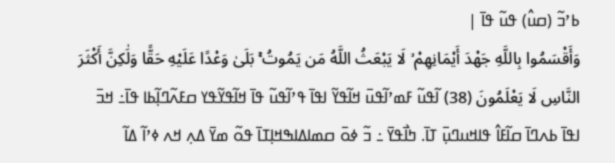ߕߴߏ߬ (ߛߎ߮) ߟߎ߬ ߟߊ߫ |
وَأَقْسَمُوا بِاللَّهِ جَهْدَ أَيْمَانِهِمْ ۙ لَا يَبْعَثُ اللَّهُ مَن يَمُوتُ ۚ بَلَىٰ وَعْدًا عَلَيْهِ حَقًّا وَلَٰكِنَّ أَكْثَرَ النَّاسِ لَا يَعْلَمُونَ (38) ߊ߬ߟߎ߬ ߓߘߴߊ߬ߟߎ߫ ߞߊ߬ߟߌ߬ ߊߟߊ߫ ߟߴߊ߬ߟߎ߬ ߟߊ߫ ߞߊ߬ߟߌ߬ߟߌ ߛߓߍ߬ߣߊ߲߬ߕߊ ߟߊ߫߸ ߞߏ߫ ߊߟߊ߫ ߕߍߣߊ߫ ߛߊ߬ߓߊ߮ ߟߊߞߎߣߎ߲߫ ߠߊ߫. ߤߊ߯ߟߌ߫ ߸ ߏ߬ ߦߋ߫ ߛߘߊߡߊߒߞߊ߲ߠߊ߫ ߟߋ߬ ߘߌ߫ ߡߍ߲ ߞߍ ߦߴߊ߬ ߡߊ߬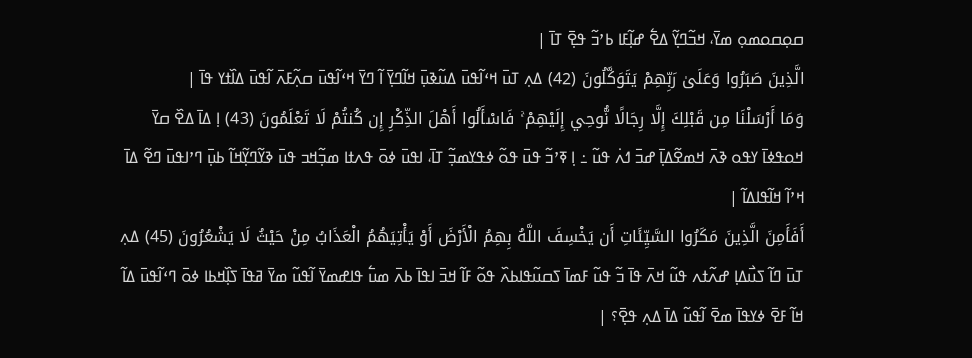ߛߋ߲ߛߋߘߋ߲ ߘߌ߫، ߞߏ߬ߣߌ߲߬ ߡߐ߱ ߝߊ߲߬ߓߊ ߕߴߏ߬ ߟߐ߲߫ ߠߊ߫ |
الَّذِينَ صَبَرُوا وَعَلَىٰ رَبِّهِمْ يَتَوَكَّلُونَ (42) ߡߍ߲ ߠߎ߫ ߞߵߊ߬ߟߎ߫ ߡߎ߬ߢߎ߲߫ ߞߊ߬ߣߌ߲߫ ߊ߬ ߣߌ߫ ߞߵߊ߬ߟߎ߫ ߛߍ߲߬ߓߍ߫ ߊ߬ߟߎ߫ ߡߊ߰ߙߌ ߟߊ߫ |
وَمَا أَرْسَلْنَا مِن قَبْلِكَ إِلَّا رِجَالًا نُّوحِي إِلَيْهِمْ ۚ فَاسْأَلُوا أَهْلَ الذِّكْرِ إِن كُنتُمْ لَا تَعْلَمُونَ (43) ߊ߲ ߡߊ߫ ߡߐ߰ ߛߌ߫ ߞߋߟߦߊ߫ ߌߟߋ ߢߍ߫ ߞߘߐ߬ߡߊ߲߫ ߝߏ߫ ߗߍ߭ ߟߎ߬ ߸ ߊ߲ ߧߴߏ߬ ߟߎ߫ ߟߋ߬ ߦߟߌߘߏ߲߬ ߠߊ߫، ߊߟߎ߫ ߦߋ߫ ߟߍߙߊ ߘߏ߲߬ߞߏ ߟߎ߫ ߢߌ߬ߣߌ߲߬ߞߊ߬ ߕߎ߲߫ ߣߴߊߟߎ߫ ߣߐ߬ ߡߊ߫ ߞߴߊ߬ ߞߊ߬ߟߊߡߊ߬ |
أَفَأَمِنَ الَّذِينَ مَكَرُوا السَّيِّئَاتِ أَن يَخْسِفَ اللَّهُ بِهِمُ الْأَرْضَ أَوْ يَأْتِيَهُمُ الْعَذَابُ مِنْ حَيْثُ لَا يَشْعُرُونَ (45) ߡߍ߲ ߠߎ߫ ߣߊ߬ ߖߎ߯ߡߊ߲ ߝߍ߬ߙߍ ߟߎ߬ ߞߍ߫ ߟߊ߫ ߏ߬ ߟߎ߬ ߓߘߊ߫ ߖߛߎ߬ߟߊߕߍ߰ ߟߋ߬ ߓߊ߬ ߞߏ߫ ߊߟߊ߫ ߕߍ߫ ߘߎ߱ ߟߊߝߘߌ߫ ߊ߬ߟߎ߬ ߘߌ߫ ߥߟߊ߫ ߖߊ߲߰ߞߕߊ ߦߋ߫ ߣߵߊ߬ߟߎ߫ ߡߊ߬ ߞߊ߬ ߓߐ߫ ߦߌߟߊ߫ ߘߐ߫ ߊ߬ߟߎ߬ ߡߊ߫ ߡߍ߲ ߟߐ߲߫؟ |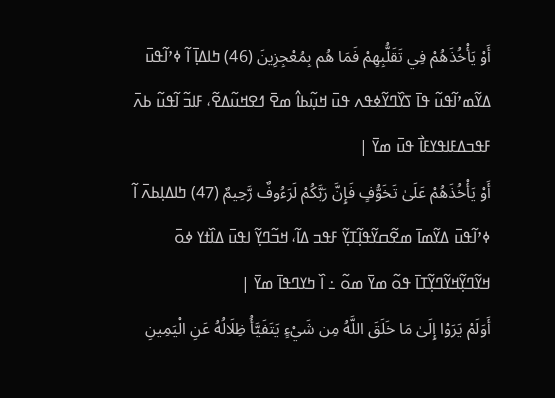أَوْ يَأْخُذَهُمْ فِي تَقَلُّبِهِمْ فَمَا هُم بِمُعْجِزِينَ (46) ߤߊߡߊ߲߫ ߊ߬ ߦߴߊ߬ߟߎ߫ ߡߌ߬ߘߴߊ߬ߟߎ߬ ߟߊ߫ ߖߌ߰ߣߌ߬ߦߟߍ ߟߎ߫ ߞߎ߲߬ߕߊ߮ ߘߐ߫ ߗߐߞߎ߬ߡߐ߬، ߓߊߏ߬ ߊ߬ߟߎ߬ ߕߍ߫ ߓߟߏߡߓߊߟߌߓߊ߯ ߟߎ߫ ߘߌ߫ |
أَوْ يَأْخُذَهُمْ عَلَىٰ تَخَوُّفٍ فَإِنَّ رَبَّكُمْ لَرَءُوفٌ رَّحِيمٌ (47) ߤߊߡߊ߲ߕߍ߫ ߊ߬ ߦߴߊ߬ߟߎ߫ ߡߌ߬ߘߊ߫ ߘߐ߬ߛߌ߬ߟߊ߲߬ߠߌ߲߬ ߓߟߏ ߡߊ߬، ߞߏ߬ߣߌ߲߬ ߊߟߎ߫ ߡߊ߰ߙߌ ߦߋ߫ ߞߌ߬ߣߌ߲߬ߞߌ߬ߣߌ߲߬ߠߊ߫ ߟߋ߬ ߘߌ߫ ߘߋ߬ ߸ ߊ߰ ߤߌߣߟߊ߫ ߘߌ߫ |
أَوَلَمْ يَرَوْا إِلَىٰ مَا خَلَقَ اللَّهُ مِن شَيْءٍ يَتَفَيَّأُ ظِلَالُهُ عَنِ الْيَمِينِ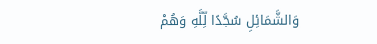وَالشَّمَائِلِ سُجَّدًا لِّلَّهِ وَهُمْ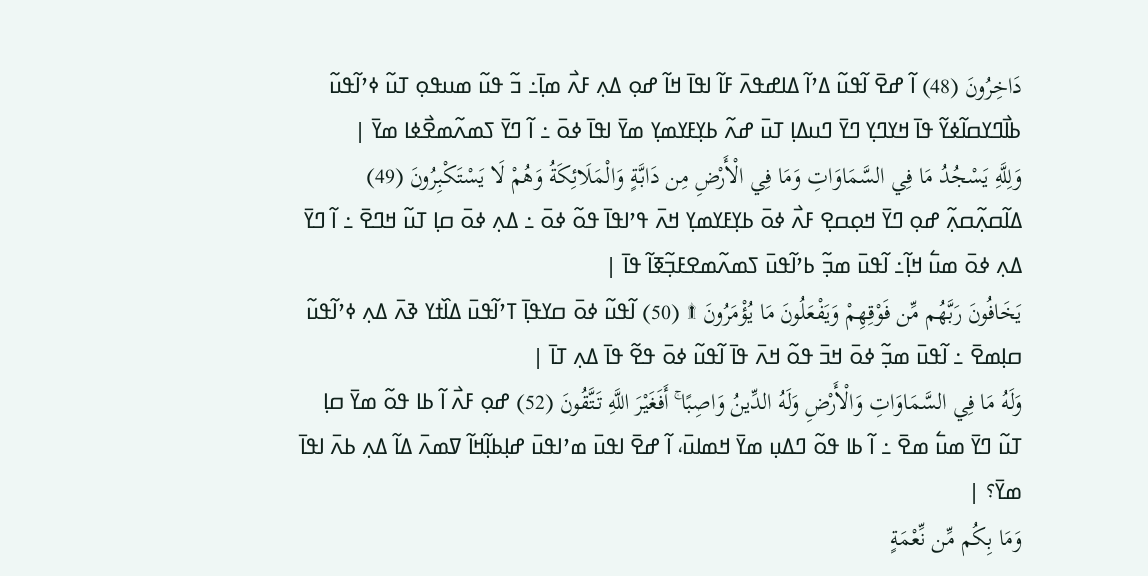دَاخِرُونَ (48) ߊ߬ ߝߐ߫ ߊ߬ߟߎ߬ ߡߴߊ߬ ߡߊߝߟߍ߫ ߓߊ߬ ߊߟߊ߫ ߞߊ߬ ߝߋ߲ ߡߍ߲ ߓߍ߯ ߘߊ߲߫߸ ߏ߬ ߟߎ߬ ߘߎߟߋ߲ ߠߎ߬ ߦߴߊ߬ߟߎ߬ ߕߊ߯ߣߌߛߊ߬ߦߌ߬ ߟߊ߫ ߞߌߣߌ߲ ߣߌ߫ ߣߎߡߊ߲ ߠߎ߫ ߝߍ߬ ߕߌ߲ߓߌߘߌ߲ ߘߌ߫ ߊߟߊ߫ ߦߋ߫ ߸ ߊ߬ ߣߌ߫ ߖߘߍ߬ߘߐ߯ߦߊ ߘߌ߫ |
وَلِلَّهِ يَسْجُدُ مَا فِي السَّمَاوَاتِ وَمَا فِي الْأَرْضِ مِن دَابَّةٍ وَالْمَلَائِكَةُ وَهُمْ لَا يَسْتَكْبِرُونَ (49) ߡߊ߬ߛߍ߲߬ߛߍ߲߬ ߝߋ߲ ߣߌ߫ ߞߋ߲ߛߐ߲ ߓߍ߯ ߦߋ߫ ߕߌ߲ߓߌߘߌ߲ ߞߍ߫ ߟߴߊߟߊ߫ ߟߋ߬ ߦߋ߫ ߸ ߡߍ߲ ߦߋ߫ ߛߊ߲ ߠߎ߬ ߞߣߐ߫ ߸ ߊ߬ ߣߌ߫ ߡߍ߲ ߦߋ߫ ߘߎ߱ ߞߊ߲߬߸ ߊ߬ߟߎ߫ ߘߏ߲߬ ߕߴߊ߬ߟߎ߫ ߖߘߍ߬ߘߐߓߏ߲߬ߧߊ߬ ߟߊ߫ |
يَخَافُونَ رَبَّهُم مِّن فَوْقِهِمْ وَيَفْعَلُونَ مَا يُؤْمَرُونَ ۩ (50) ߊ߬ߟߎ߬ ߦߋ߫ ߛߌߟߊ߲߫ ߠߴߊ߬ߟߎ߫ ߡߊ߰ߙߌ ߢߍ߫ ߡߍ߲ ߦߴߊ߬ߟߎ߬ ߛߊ߲ߘߐ߫ ߸ ߊ߬ߟߎ߫ ߘߏ߲߬ ߦߋ߫ ߞߏ߫ ߟߋ߬ ߞߍ߫ ߟߊ߫ ߊ߬ߟߎ߬ ߦߋ߫ ߟߐ߬ ߟߊ߫ ߡߍ߲ ߠߊ߫ |
وَلَهُ مَا فِي السَّمَاوَاتِ وَالْأَرْضِ وَلَهُ الدِّينُ وَاصِبًا ۚ أَفَغَيْرَ اللَّهِ تَتَّقُونَ (52) ߝߋ߲ ߓߍ߯ ߊ߬ ߕߊ ߟߋ߬ ߘߌ߫ ߛߊ߲ ߠߎ߬ ߣߌ߫ ߘߎ߱ ߘߐ߫ ߸ ߊ߬ ߕߊ ߟߋ߬ ߣߡߎ߲ ߘߌ߫ ߞߘߊߎ߫، ߊ߬ ߝߐ߫ ߊߟߎ߫ ߘߴߊߟߎ߫ ߝߊ߲ߕߊ߲߬ߞߊ߬ ߜߘߍ߫ ߡߊ߬ ߡߍ߲ ߕߍ߫ ߊߟߊ߫ ߘߌ߫؟ |
وَمَا بِكُم مِّن نِّعْمَةٍ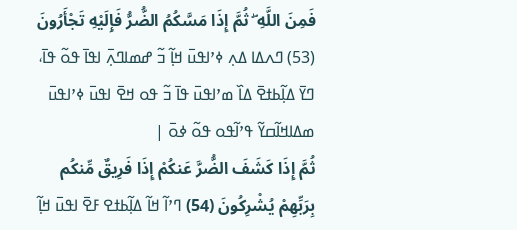فَمِنَ اللَّهِ ۖ ثُمَّ إِذَا مَسَّكُمُ الضُّرُّ فَإِلَيْهِ تَجْأَرُونَ (53) ߣߍߡߊ ߡߍ߲ ߦߴߊߟߎ߫ ߞߊ߲߬ ߏ߬ ߝߘߊߣߍ߲߫ ߊߟߊ߫ ߟߋ߬ ߟߊ߫، ߣߌ߫ ߡߊ߲߬ߕߙߐ߫ ߡߊ߰ ߘߴߊߟߎ߫ ߟߊ߫ ߏ߬ ߟߋ ߞߐ߫ ߊߟߎ߫ ߦߴߊߟߎ߫ ߘߡߊߞߊ߬ߛߌ߬ ߟߴߊ߬ߟߋ ߟߋ߬ ߦߋ߫ |
ثُمَّ إِذَا كَشَفَ الضُّرَّ عَنكُمْ إِذَا فَرِيقٌ مِّنكُم بِرَبِّهِمْ يُشْرِكُونَ (54) ߣߴߊ߬ ߞߊ߬ ߡߊ߲߬ߕߙߐ ߓߐ߫ ߊߟߎ߫ ߞߊ߲߬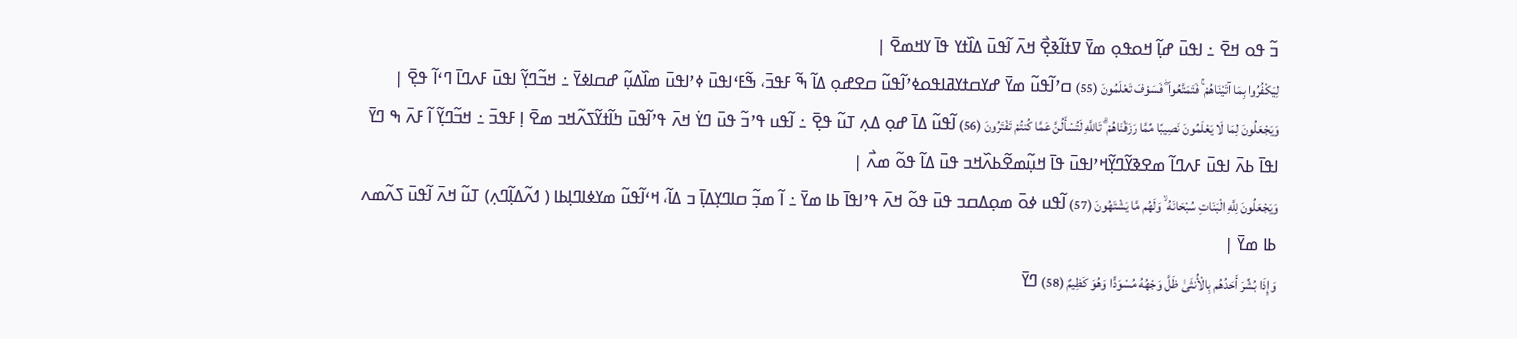ߏ߬ ߟߋ ߞߐ߫ ߸ ߊߟߎ߫ ߝߊ߲߬ ߞߋߟߋ߲ ߘߌ߫ ߜߙߊ߬ߢߐ߲߯ ߞߍ߫ ߊ߬ߟߎ߫ ߡߊ߰ߙߌ ߟߊ߫ ߌߞߘߐ߫ |
لِيَكْفُرُوا بِمَا آتَيْنَاهُمْ ۚ فَتَمَتَّعُوا ۖ فَسَوْفَ تَعْلَمُونَ (55) ߛߴߊ߬ߟߎ߬ ߘߌ߫ ߝߌߛߙߌߥߊߟߋߦߴߊ߬ߟߎ߬ ߛߐߝߋ߲ ߡߊ߬ ߒ߬ ߓߟߏ߫، ߒ߬ߓߵߊߟߎ߫ ߦߴߊߟߎ߫ ߘߊ߰ߡߎ߲߬ ߝߛߊߦߌ߫ ߸ ߞߏ߬ߣߌ߲߬ ߊߟߎ߫ ߓߍߣߊ߫ ߣߵߊ߬ ߟߐ߲߫ |
وَيَجْعَلُونَ لِمَا لَا يَعْلَمُونَ نَصِيبًا مِّمَّا رَزَقْنَاهُمْ ۗ تَاللَّهِ لَتُسْأَلُنَّ عَمَّا كُنتُمْ تَفْتَرُونَ (56) ߊ߬ߟߎ߬ ߡߊ߫ ߝߋ߲ ߡߍ߲ ߠߎ߬ ߟߐ߲߫ ߸ ߊ߬ߟߎ ߟߴߏ߬ ߟߎ߫ ߣߌ߭ ߞߍ߫ ߟߴߊ߬ߟߎ߫ ߤߊ߬ߙߌ߬ߖߍ߬ߞߏ ߘߐ߫ ߊ߲ ߓߟߏ߫ ߸ ߞߏ߬ߣߌ߲߬ ߊ߬ ߓߍ߫ ߒ ߣߌ߫ ߊߟߊ߫ ߕߍ߫ ߊߟߎ߫ ߓߍߣߊ߬ ߘߐߢߌ߬ߣߌ߲߬ߞߴߊߟߎ߫ ߟߊ߫ ߞߎ߲߬ߘߐ߬ߕߍ߰ߞߏ ߟߎ߫ ߡߊ߬ ߟߋ߬ ߘߍ߯ |
وَيَجْعَلُونَ لِلَّهِ الْبَنَاتِ سُبْحَانَهُ ۙ وَلَهُم مَّا يَشْتَهُونَ (57) ߊ߬ߟߎ ߦߋ߫ ߘߋ߲ߡߛߏ ߟߎ߫ ߟߋ߬ ߞߍ߫ ߟߴߊߟߊ߫ ߕߊ ߘߌ߫ ߸ ߊ߬ ߘߏ߲߬ ߛߊߣߌ߲ߡߊ߲߫ ߏ ߡߊ߬، ߞߵߊ߬ߟߎ߬ ߘߌߦߊߣߊ߲ߕߊ ( ߗߍ߬ߡߊ߲߬ߣߍ߲) ߠߎ߬ ߞߍ߫ ߊ߬ߟߎ߫ ߖߍ߬ߘߍ ߕߊ ߘߌ߫ |
وَإِذَا بُشِّرَ أَحَدُهُم بِالْأُنثَىٰ ظَلَّ وَجْهُهُ مُسْوَدًّا وَهُوَ كَظِيمٌ (58) ߣߌ߫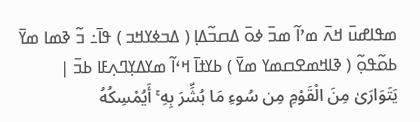ߘߟߊߝߎ߫ ߞߍ߫ ߘߴߊ߬ ߘߏ߫ ߦߋ߫ ߡߛߏ߬ߡߊ߲ ( ߡߏߦߌߞߏ ) ߟߊ߫߸ ߏ߬ ߢߘߊ ߘߌ߫ ߕߋ߬ߟߋ߲߬ ( ߢߊߞߘߐߛߘߌ ߘߌ߫ ) ߕߌߙߊ߫ ߞߵߊ߬ ߘߌߡߌ߲ߣߍ߲ߓߊ ߕߏ߫ |
يَتَوَارَىٰ مِنَ الْقَوْمِ مِن سُوءِ مَا بُشِّرَ بِهِ ۚ أَيُمْسِكُهُ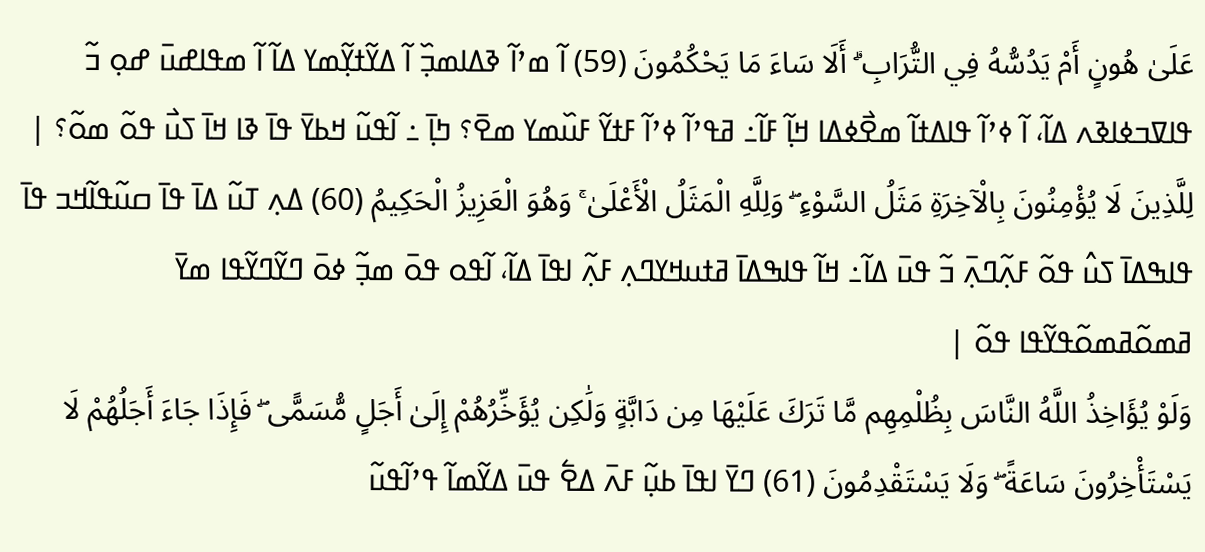عَلَىٰ هُونٍ أَمْ يَدُسُّهُ فِي التُّرَابِ ۗ أَلَا سَاءَ مَا يَحْكُمُونَ (59) ߊ߬ ߘߴߊ߬ ߢߡߊߘߏ߲߰ ߊ߬ ߡߌ߬ߙߌ߲߬ߘߌ ߡߊ߬ ߊ߬ ߘߟߊߝߎ߫ ߝߋ߲ ߏ߬ ߟߊߜߏߦߊߢߍ ߡߊ߬، ߊ߬ ߦߴߊ߬ ߟߊߡߙߊ߬ ߘߐ߯ߦߡߊ ߞߊ߲߬ ߓߊ߬߸ ߥߟߴߊ߬ ߦߴߊ߬ ߓߙߌ߬ ߓߎ߰ߘߌ ߘߐ߫؟ ߤߊ߲߫ ߸ ߊ߬ߟߎ߬ ߞߕߌ߫ ߟߊ߫ ߢߊ ߞߊ߫ ߖߎ߯ ߟߋ߬ ߘߋ߬؟ |
لِلَّذِينَ لَا يُؤْمِنُونَ بِالْآخِرَةِ مَثَلُ السَّوْءِ ۖ وَلِلَّهِ الْمَثَلُ الْأَعْلَىٰ ۚ وَهُوَ الْعَزِيزُ الْحَكِيمُ (60) ߡߍ߲ ߠߎ߬ ߡߊ߫ ߟߊ߫ ߛߎ߬ߟߊ߬ߞߏ ߟߊ߫ ߟߊߒߡߊ߫ ߖߎ߮ ߟߋ߬ ߓߍ߲߬ߣߍ߲߫ ߏ߬ ߟߎ߫ ߡߊ߬߸ ߞߊ߬ ߟߊߒߡߊ߫ ߥߙߎߞߌߣߍ߲ ߓߍ߲߬ ߊߟߊ߫ ߡߊ߬، ߊ߬ߟߋ ߟߋ߫ ߘߏ߲߬ ߦߋ߫ ߣߌ߬ߣߌ߬ߟߊ ߘߌ߫ ߥߘߋ߬ߥߘߋ߬ߟߌ߬ߟߊ ߟߋ߬ |
وَلَوْ يُؤَاخِذُ اللَّهُ النَّاسَ بِظُلْمِهِم مَّا تَرَكَ عَلَيْهَا مِن دَابَّةٍ وَلَٰكِن يُؤَخِّرُهُمْ إِلَىٰ أَجَلٍ مُّسَمًّى ۖ فَإِذَا جَاءَ أَجَلُهُمْ لَا يَسْتَأْخِرُونَ سَاعَةً ۖ وَلَا يَسْتَقْدِمُونَ (61) ߣߌ߫ ߊߟߊ߫ ߕߎ߲߬ ߓߍ߫ ߡߐ߱ ߟߎ߫ ߡߌ߬ߘߊ߬ ߟߴߊ߬ߟߎ߬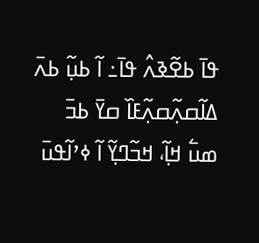ߟߊ߫ ߕߐ߬ߢߍ߮ ߟߊ߫߸ ߊ߬ ߕߎ߲߬ ߕߍ߫ ߡߊ߬ߛߍ߲߬ߛߍ߲߬ߓߊ߰ ߛߌ߫ ߕߏ߫ ߘߎ߱ ߞߊ߲߬، ߞߏ߬ߣߌ߲߬ ߊ߬ ߦߴߊ߬ߟߎ߫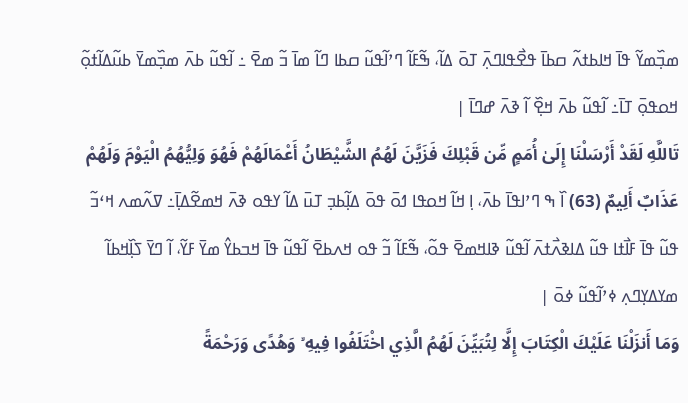ߘߏ߲߰ߘߌ߬ ߟߊ߫ ߞߊߕߙߍ߬ ߛߕߊ߫ ߟߐ߯ߟߊߣߍ߲߫ ߠߋ߫ ߡߊ߬، ߒ߬ߓߊ߬ ߣߴߊ߬ߟߎ߬ ߛߕߊ ߣߊ߬ ߘߊ߫ ߏ߬ ߘߐ߫ ߸ ߊ߬ߟߎ߬ ߕߍ߫ ߘߏ߲߰ߘߌ߫ ߕߎ߬ߡߊ߬ߙߋ߲߬ ߞߋߟߋ߲߫ ߠߊ߫߸ ߊ߬ߟߎ߬ ߕߍ߫ ߞߐ߲߰ ߊ߬ ߢߍ߫ ߝߣߊ߫ |
تَاللَّهِ لَقَدْ أَرْسَلْنَا إِلَىٰ أُمَمٍ مِّن قَبْلِكَ فَزَيَّنَ لَهُمُ الشَّيْطَانُ أَعْمَالَهُمْ فَهُوَ وَلِيُّهُمُ الْيَوْمَ وَلَهُمْ عَذَابٌ أَلِيمٌ (63) ߊ߰ ߒ ߣߴߊߟߊ߫ ߕߍ߫، ߊ߲ ߞߊ߬ ߞߋߟߊ ߗߋ߫ ߟߋ߫ ߡߊ߲߬ߕߏ߲ ߠߎ߫ ߡߊ߬ ߌߟߋ ߢߍ߫ ߞߘߐ߬ߡߊ߲߫߸ ߜߍ߬ߘߍ ߞߵߏ߬ ߟߎ߬ ߟߊ߫ ߓߊ߯ߙߊ ߟߎ߬ ߡߊߢߍ߯ߙߍ߫ ߊ߬ߟߎ߬ ߢߊߞߘߐ߫ ߟߋ߬، ߒ߬ߓߊ߬ ߏ߬ ߟߋ ߞߍߕߐ߫ ߊ߬ߟߎ߬ ߟߊ߫ ߞߏߕߌ߮ ߘߌ߫ ߓߌ߬، ߊ߬ ߣߌ߫ ߖߊ߲߰ߞߕߊ߬ ߘߌߡߌ߲ߣߍ߲ ߦߴߊ߬ߟߎ߬ ߦߋ߫ |
وَمَا أَنزَلْنَا عَلَيْكَ الْكِتَابَ إِلَّا لِتُبَيِّنَ لَهُمُ الَّذِي اخْتَلَفُوا فِيهِ ۙ وَهُدًى وَرَحْمَةً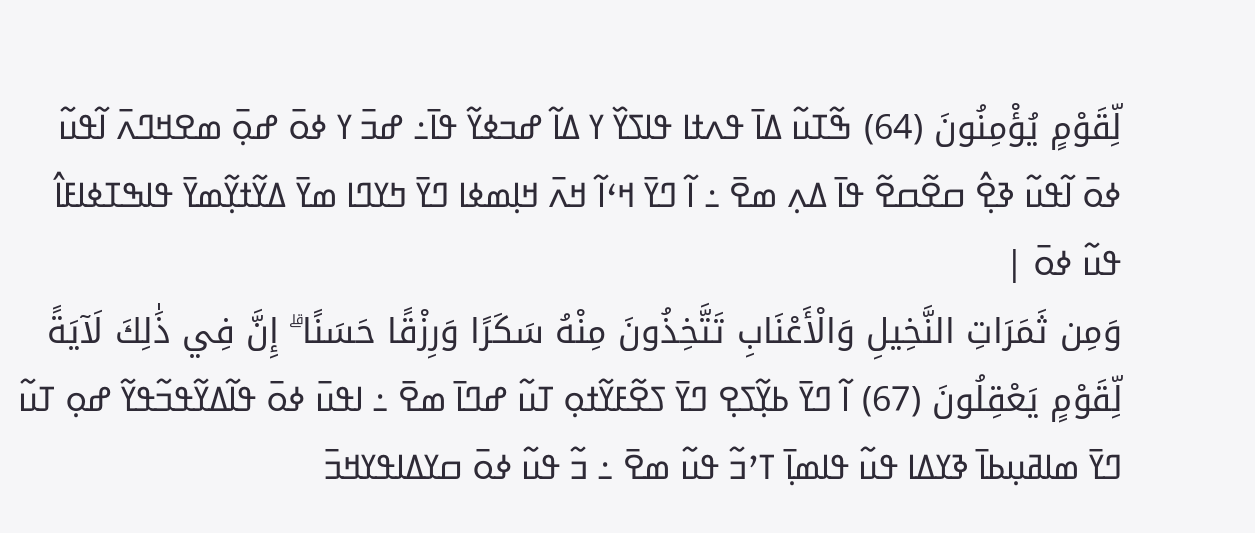لِّقَوْمٍ يُؤْمِنُونَ (64) ߒ߬ߠߎ߬ ߡߊ߫ ߟߍߙߊ ߟߊߖߌ߰ ߌ ߡߊ߬ ߝߏߦߌ߬ ߟߊ߫߸ ߝߏ߫ ߌ ߦߋ߫ ߝߋ߲߫ ߘߐߞߣߍ߫ ߊ߬ߟߎ߬ ߦߋ߫ ߊ߬ߟߎ߬ ߢߐ߲߮ ߛߐ߬ߛߐ߬ ߟߊ߫ ߡߍ߲ ߘߐ߫ ߸ ߊ߬ ߣߌ߫ ߞߵߊ߬ ߞߍ߫ ߞߊ߲ߘߦߊ ߣߌ߫ ߤߌߣߊ ߘߌ߫ ߡߌ߬ߙߌ߲߬ߘߌ߫ ߟߊߒߠߦߊߓߊ߮ ߟߎ߬ ߦߋ߫ |
وَمِن ثَمَرَاتِ النَّخِيلِ وَالْأَعْنَابِ تَتَّخِذُونَ مِنْهُ سَكَرًا وَرِزْقًا حَسَنًا ۗ إِنَّ فِي ذَٰلِكَ لَآيَةً لِّقَوْمٍ يَعْقِلُونَ (67) ߊ߬ ߣߌ߫ ߕߌ߲߬ߖߐ߲ ߣߌ߫ ߖߐ߬ߓߌ߬ߙߋ߲ ߠߎ߬ ߝߣߊ߫ ߘߐ߫ ߸ ߊߟߎ߫ ߦߋ߫ ߟߊ߬ߡߌ߬ߟߏ߬ߟߌ߬ ߝߋ߲ ߠߎ߬ ߣߌ߫ ߘߊߥߎ߲ߕߊ߫ ߢߌߡߊ ߟߎ߬ ߟߊߘߊ߲߫ ߠߴߏ߬ ߟߎ߬ ߘߐ߫ ߸ ߏ߬ ߟߎ߬ ߦߋ߫ ߛߌߡߊߟߌߞߏ߫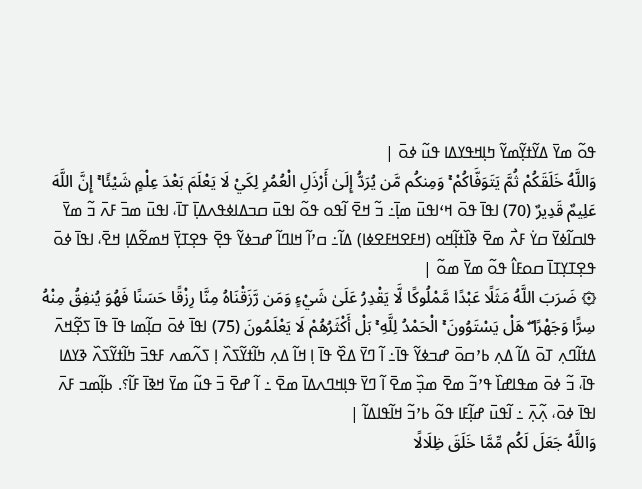ߟߋ߬ ߘߌ߫ ߡߌ߬ߙߌ߲߬ߘߌ߬ ߤߊ߲ߞߟߌߡߊ ߟߎ߬ ߦߋ߫ |
وَاللَّهُ خَلَقَكُمْ ثُمَّ يَتَوَفَّاكُمْ ۚ وَمِنكُم مَّن يُرَدُّ إِلَىٰ أَرْذَلِ الْعُمُرِ لِكَيْ لَا يَعْلَمَ بَعْدَ عِلْمٍ شَيْئًا ۚ إِنَّ اللَّهَ عَلِيمٌ قَدِيرٌ (70) ߊߟߊ߫ ߟߋ߫ ߞߵߊߟߎ߫ ߘߊ߲߫߸ ߏ߬ ߞߐ߫ ߊ߬ߟߋ ߟߋ߬ ߊߟߎ߫ ߛߏߡߊߦߟߍߡߊ߲߫ ߠߊ߫، ߊߟߎ߫ ߘߏ߫ ߓߍ߫ ߏ߬ ߘߌ߫ ߟߊߛߊ߬ߦߌ߫ ߛߌ߭ ߓߍ߯ ߘߐ߫ ߢߊ߰ߙߊ߲߬ߞߋ (ߞߓߐߞߓߐߦߊ) ߡߊ߬߸ ߛߴߊ߬ ߞߊߣߊ߬ ߝߏߦߌ߬ ߟߐ߲߫ ߟߐ߲ߠߌ߲߫ ߞߘߐ߬ߡߊ߲ ߞߐ߫، ߊߟߊ߫ ߦߋ߫ ߟߐ߲ߠߌ߲ߠߊ߫ ߛߋߓߊ߮ ߟߋ߬ ߘߌ߫ ߘߋ߬ |
۞ ضَرَبَ اللَّهُ مَثَلًا عَبْدًا مَّمْلُوكًا لَّا يَقْدِرُ عَلَىٰ شَيْءٍ وَمَن رَّزَقْنَاهُ مِنَّا رِزْقًا حَسَنًا فَهُوَ يُنفِقُ مِنْهُ سِرًّا وَجَهْرًا ۖ هَلْ يَسْتَوُونَ ۚ الْحَمْدُ لِلَّهِ ۚ بَلْ أَكْثَرُهُمْ لَا يَعْلَمُونَ (75) ߊߟߊ߫ ߦߋ߫ ߛߊ߲߬ߘߊ ߟߊ߫ ߟߊ߫ ߖߐ߲߬ߞߍ߫ ߡߙߊ߬ߣߍ߲ ߠߋ߫ ߡߊ߬ ߡߍ߲ ߕߴߛߋ߫ ߝߏߦߌ߬ ߟߊ߫߸ ߊ߬ ߣߌ߫ ߡߐ߰ ߟߊ߫ ߊ߲ ߞߊ߬ ߡߍ߲ ߤߊ߬ߙߌ߬ߖߍ߰ ߊ߲ ߖߍ߬ߘߍ ߓߟߏ߫ ߤߊ߬ߙߌ߬ߖߍ߰ ߢߌߡߊ ߟߊ߫، ߏ߬ ߦߋ߫ ߘߟߊߝߊ߰ ߟߴߏ߬ ߘߐ߫ ߘߏ߲߰ ߘߐ߫ ߊ߬ ߣߌ߫ ߟߊ߲ߞߣߍߡߊ߫ ߘߐ߫ ߸ ߊ߬ ߝߐ߫ ߏ߫ ߟߎ߬ ߘߌ߫ ߞߢߊ߫ ߓߊ߬؟. ߕߊ߲߬ߘߏ ߓߍ߫ ߊߟߊ߫ ߦߋ߫، ߍ߲߬ߍ߲߫ ߸ ߊ߬ߟߎ߫ ߝߊ߲߬ߓߊ ߟߋ߬ ߕߴߏ߬ ߞߊ߬ߟߊߡߊ߬ |
وَاللَّهُ جَعَلَ لَكُم مِّمَّا خَلَقَ ظِلَالًا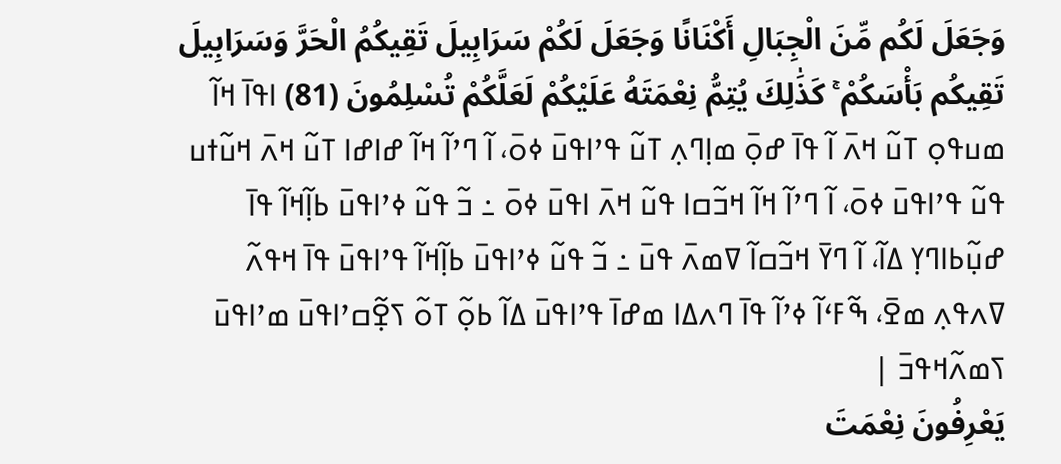وَجَعَلَ لَكُم مِّنَ الْجِبَالِ أَكْنَانًا وَجَعَلَ لَكُمْ سَرَابِيلَ تَقِيكُمُ الْحَرَّ وَسَرَابِيلَ تَقِيكُم بَأْسَكُمْ ۚ كَذَٰلِكَ يُتِمُّ نِعْمَتَهُ عَلَيْكُمْ لَعَلَّكُمْ تُسْلِمُونَ (81) ߊߟߊ߫ ߞߊ߬ ߘߎߟߋ߲ ߠߎ߬ ߞߍ߫ ߊ߬ ߟߊ߫ ߝߋ߲߫ ߘߊ߲ߣߍ߲ ߠߎ߬ ߟߴߊߟߎ߫ ߦߋ߫، ߊ߬ ߣߴߊ߬ ߞߊ߬ ߝߊߝߊ ߠߎ߬ ߞߍ߫ ߞߎ߬ߙߎ ߟߎ߬ ߟߴߊߟߎ߫ ߦߋ߫، ߊ߬ ߣߴߊ߬ ߞߊ߬ ߞߏ߬ߛߊ ߟߎ߬ ߞߍ߫ ߊߟߎ߫ ߦߋ߫ ߸ ߏ߬ ߟߎ߬ ߦߴߊߟߎ߫ ߕߊ߲߬ߞߊ߬ ߟߊ߫ ߝߎ߲߬ߕߊߣߌ߲ ߡߊ߬، ߊ߬ ߣߌ߫ ߞߏ߬ߛߊ߬ ߜߘߍ߫ ߟߎ߫ ߸ ߏ߬ ߟߎ߬ ߦߴߊߟߎ߫ ߕߊ߲߬ߞߊ߬ ߟߴߊߟߎ߫ ߟߊ߫ ߞߟߍ߬ ߜߍߟߍ߲ ߘߐ߫، ߒ߬ߓߵߊ߬ ߦߴߊ߬ ߟߊ߫ ߣߍߡߊ ߘߝߊ߫ ߟߴߊߟߎ߫ ߡߊ߬ ߕߋ߲߬ ߠߋ߬ ߖߐ߲߬ߛߴߊߟߎ߫ ߘߴߊߟߎ߫ ߖߘߍ߬ߞߟߏ߫ |
يَعْرِفُونَ نِعْمَتَ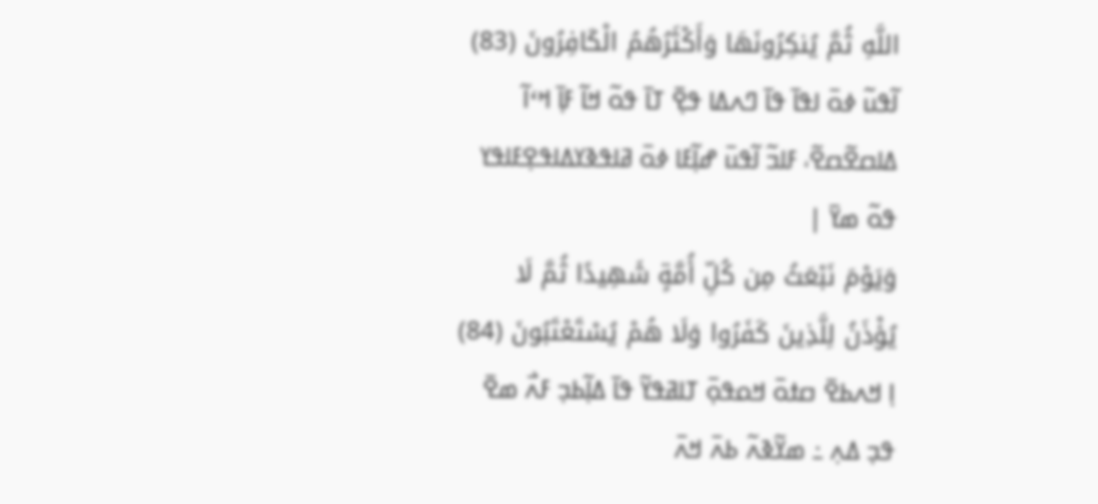اللَّهِ ثُمَّ يُنكِرُونَهَا وَأَكْثَرُهُمُ الْكَافِرُونَ (83) ߊ߬ߟߎ߬ ߦߋ߫ ߊߟߊ߫ ߟߊ߫ ߣߍߡߊ ߟߐ߲߫ ߠߊ߫ ߟߋ߬ ߞߊ߬ ߓߊ߲߫ ߞߵߊ߬ ߡߊߛߐ߬ߛߐ߬، ߓߊߏ߬ ߊ߬ߟߎ߫ ߝߊ߲߬ߓߊ ߦߋ߫ ߥߊߟߢߌߡߊߟߐ߲ߓߊߟߌ ߟߋ߬ ߘߌ߫ |
وَيَوْمَ نَبْعَثُ مِن كُلِّ أُمَّةٍ شَهِيدًا ثُمَّ لَا يُؤْذَنُ لِلَّذِينَ كَفَرُوا وَلَا هُمْ يُسْتَعْتَبُونَ (84) ߊ߲ ߞߍߕߐ߫ ߛߙߋ߫ ߞߋߟߋ߲߫ ߠߊߥߟߌ߬ ߟߊ߫ ߡߊ߲߬ߕߏ߲ ߓߍ߯ ߘߐ߫ ߟߏ߲ ߡߍ߲ ߸ ߘߌ߬ߢߍ߬ ߕߍ߫ ߞߍ߫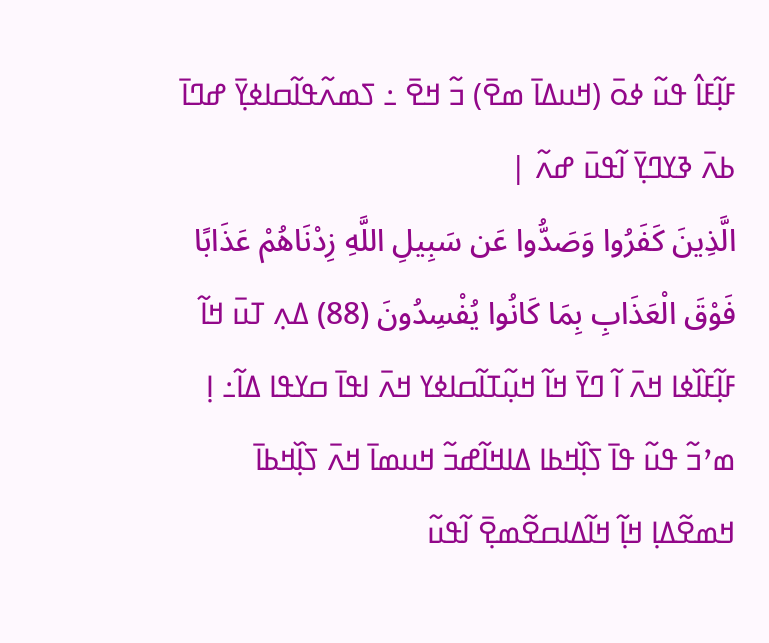ߓߊ߲߬ߓߊ߮ ߟߎ߬ ߦߋ߫ (ߞߎߡߊ߫ ߘߐ߫) ߏ߬ ߞߐ߫ ߸ ߖߘߍ߬ߟߊ߬ߛߊߦߌ߲߫ ߝߣߊ߫ ߕߍ߫ ߢߌߣߌ߲߫ ߊ߬ߟߎ߫ ߝߍ߬ |
الَّذِينَ كَفَرُوا وَصَدُّوا عَن سَبِيلِ اللَّهِ زِدْنَاهُمْ عَذَابًا فَوْقَ الْعَذَابِ بِمَا كَانُوا يُفْسِدُونَ (88) ߡߍ߲ ߠߎ߫ ߞߊ߬ ߓߊ߲߬ߓߊ߰ߦߊ ߞߍ߫ ߊ߬ ߣߌ߫ ߞߊ߬ ߞߎ߲߬ߠߊ߬ߛߊߦߌ ߞߍ߫ ߊߟߊ߫ ߛߌߟߊ ߡߊ߬߸ ߊ߲ ߘߴߏ߬ ߟߎ߬ ߟߊ߫ ߖߊ߲߰ߞߕߊ ߡߊߞߊ߬ߝߏ߬ ߞߎߘߊ߫ ߞߍ߫ ߖߊ߲߰ߞߕߊ߫ ߞߘߐ߬ߡߊ߲ ߞߊ߲߬ ߞߊ߬ߡߊߛߐ߬ߘߐ߲߫ ߊ߬ߟߎ߬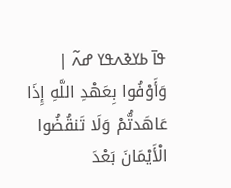ߟߊ߫ ߕߌߢߍߟߌ ߝߍ߬ |
وَأَوْفُوا بِعَهْدِ اللَّهِ إِذَا عَاهَدتُّمْ وَلَا تَنقُضُوا الْأَيْمَانَ بَعْدَ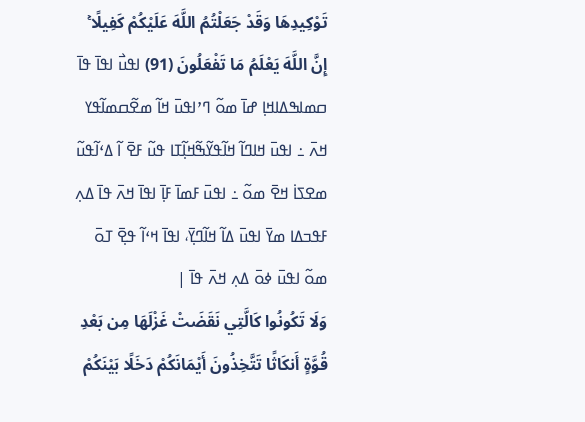تَوْكِيدِهَا وَقَدْ جَعَلْتُمُ اللَّهَ عَلَيْكُمْ كَفِيلًا ۚ إِنَّ اللَّهَ يَعْلَمُ مَا تَفْعَلُونَ (91) ߊߟߎ߯ ߊߟߊ߫ ߟߊ߫ ߛߘߊߒߡߊߞߊ߲ ߝߊ߫ ߘߋ߬ ߣߴߊߟߎ߫ ߞߊ߬ ߘߐ߬ߛߘߊ߬ߟߌ ߞߍ߫ ߸ ߊߟߎ߫ ߞߊߣߊ߬ ߞߊ߬ߟߌ߬ߒ߬ߞߊ߲߬ߠߊ ߟߎ߬ ߓߐ߫ ߊ߬ ߡߵߊ߬ߟߎ߬ ߘߐߖߊ߭ ߞߐ߫ ߘߋ߬ ߸ ߊߟߎ߫ ߓߘߊ߫ ߓߊ߲߫ ߊߟߊ߫ ߞߍ߫ ߟߊ߫ ߡߍ߲ ߓߟߏߡߊ ߘߌ߫ ߊߟߎ߫ ߡߊ߬ ߞߊ߬ߣߌ߲߫، ߊߟߊ߫ ߞߵߊ߬ ߟߐ߲߫ ߠߋ߫ ߘߋ߬ ߊߟߎ߫ ߦߋ߫ ߡߍ߲ ߞߍ߫ ߟߊ߫ |
وَلَا تَكُونُوا كَالَّتِي نَقَضَتْ غَزْلَهَا مِن بَعْدِ قُوَّةٍ أَنكَاثًا تَتَّخِذُونَ أَيْمَانَكُمْ دَخَلًا بَيْنَكُمْ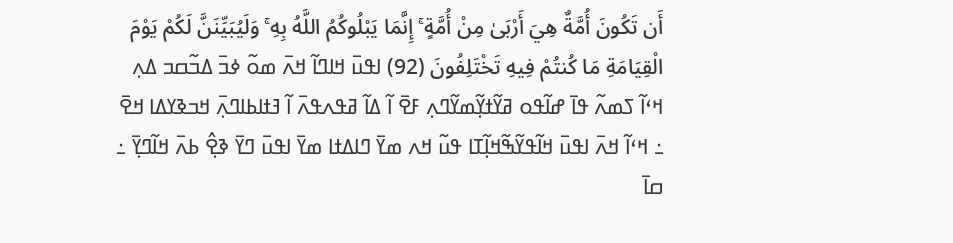أَن تَكُونَ أُمَّةٌ هِيَ أَرْبَىٰ مِنْ أُمَّةٍ ۚ إِنَّمَا يَبْلُوكُمُ اللَّهُ بِهِ ۚ وَلَيُبَيِّنَنَّ لَكُمْ يَوْمَ الْقِيَامَةِ مَا كُنتُمْ فِيهِ تَخْتَلِفُونَ (92) ߊߟߎ߫ ߞߊߣߊ߬ ߞߍ߫ ߘߋ߬ ߦߏ߫ ߡߏ߬ߛߏ ߡߍ߲ ߞߵߊ߬ ߖߘߍ߬ ߟߊ߫ ߝߊ߬ߟߋ ߥߌ߬ߙߌ߲߬ߘߌ߬ߣߍ߲ ߓߐ߫ ߊ߬ ߡߊ߬ ߥߟߍߟߍ߫ ߊ߬ ߔߙߊߕߊߣߍ߲߫ ߞߏߢߌߡߊ ߞߐ߫ ߸ ߞߵߊ߬ ߞߍ߫ ߊߟߎ߫ ߞߊ߬ߟߌ߬ߒ߬ߞߊ߲߬ߠߊ ߟߎ߬ ߞߍ ߘߌ߫ ߣߊߡߙߊ ߘߌ߫ ߊߟߎ߫ ߣߌ߫ ߢߐ߲߮ ߕߍ߫ ߞߊ߬ߣߌ߲߫ ߸ ߛߊ߫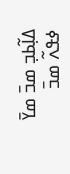ߡߊ߲߬ߕߏ߲ ߘߏ߫ ߘߌ߫ ߦߟߍ߬ ߘߏ߫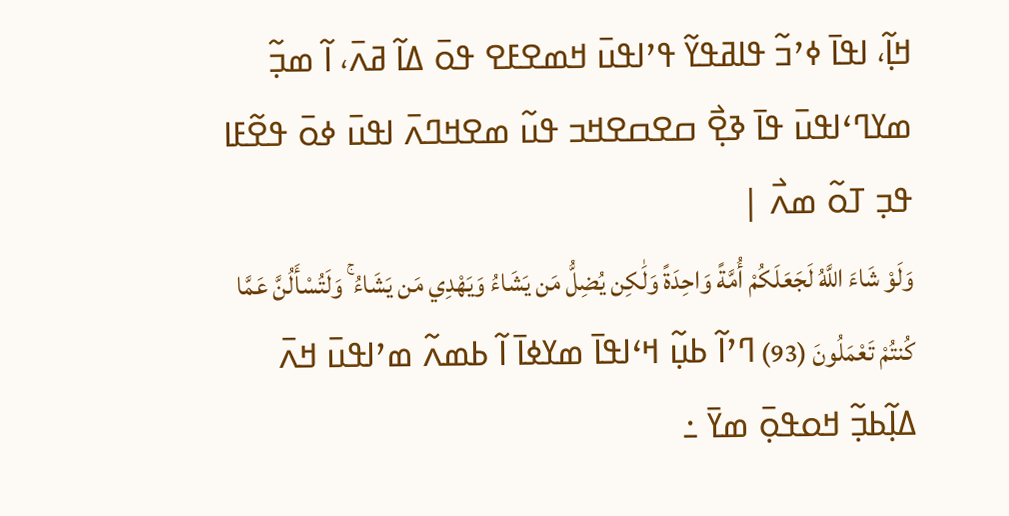ߞߊ߲߬، ߊߟߊ߫ ߦߴߏ߬ ߟߊߥߟߌ߬ ߟߴߊߟߎ߫ ߞߘߐߓߐ ߟߋ߫ ߡߊ߬ ߥߍ߫، ߊ߬ ߘߏ߲߬ ߘߌߣߵߊߟߎ߫ ߟߊ߫ ߢߐ߲߯ ߛߐߛߐߞߏ ߟߎ߬ ߘߐߞߣߍ߫ ߊߟߎ߫ ߦߋ߫ ߟߐ߬ߓߊ ߟߏ߲ ߠߋ߬ ߘߍ߯ |
وَلَوْ شَاءَ اللَّهُ لَجَعَلَكُمْ أُمَّةً وَاحِدَةً وَلَٰكِن يُضِلُّ مَن يَشَاءُ وَيَهْدِي مَن يَشَاءُ ۚ وَلَتُسْأَلُنَّ عَمَّا كُنتُمْ تَعْمَلُونَ (93) ߣߴߊ߬ ߕߎ߲߬ ߞߵߊߟߊ߫ ߘߌߦߊ߫ ߊ߬ ߕߘߍ߬ ߘߴߊߟߎ߫ ߞߍ߫ ߡߊ߲߬ߕߏ߲߬ ߞߋߟߋ߲߫ ߘߌ߫ ߸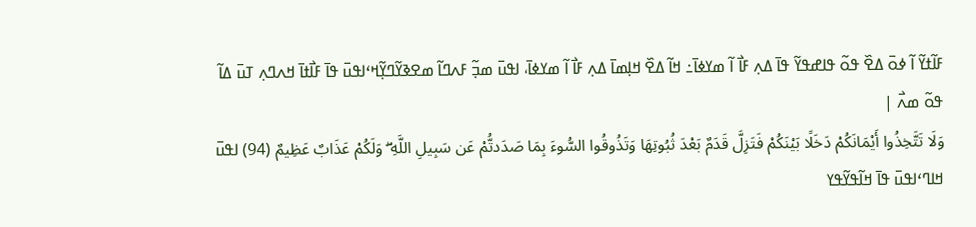ߓߊ߬ߙߌ߬ ߊ߬ ߦߋ߫ ߡߐ߰ ߟߋ߬ ߟߊߝߟߌ߬ ߟߊ߫ ߡߍ߲ ߓߊ߯ ߊ߬ ߘߌߦߊ߫߸ ߞߊ߬ ߡߐ߰ ߞߊ߲ߘߊ߫ ߡߍ߲ ߓߊ߯ ߊ߬ ߘߌߦߊ߫، ߊߟߎ߫ ߘߏ߲߬ ߓߍߣߊ߬ ߘߐߢߌ߬ߣߌ߲߬ߞߵߊߟߎ߫ ߟߊ߫ ߓߊ߯ߙߊ߫ ߞߍߣߍ߲ ߠߎ߫ ߡߊ߬ ߟߋ߬ ߘߍ߯ |
وَلَا تَتَّخِذُوا أَيْمَانَكُمْ دَخَلًا بَيْنَكُمْ فَتَزِلَّ قَدَمٌ بَعْدَ ثُبُوتِهَا وَتَذُوقُوا السُّوءَ بِمَا صَدَدتُّمْ عَن سَبِيلِ اللَّهِ ۖ وَلَكُمْ عَذَابٌ عَظِيمٌ (94) ߊߟߎ߫ ߞߊߣߵߊߟߎ߫ ߟߊ߫ ߞߊ߬ߟߌ߬ߟߌ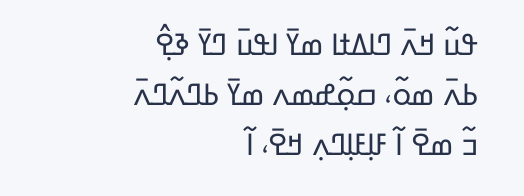ߟߎ߬ ߞߍ߫ ߣߊߡߙߊ ߘߌ߫ ߊߟߎ߫ ߣߌ߫ ߢߐ߲߮ ߕߍ߫ ߘߋ߬، ߛߋ߲߬ߝߘߍ ߘߌ߫ ߕߣߍ߬ߣߍ߫ ߏ߬ ߘߐ߫ ߊ߬ ߓߊ߲ߓߊ߲ߣߍ߲ ߞߐ߫، ߊ߬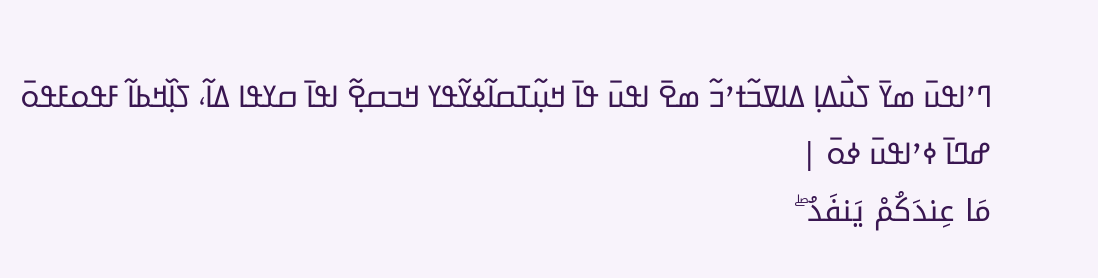ߣߴߊߟߎ߫ ߘߌ߫ ߖߎ߯ߡߊ߲ ߡߊߜߏ߬ߙߴߏ߬ ߘߐ߫ ߊߟߎ߫ ߟߊ߫ ߞߎ߲߬ߠߛߊ߬ߦߌ߬ߟߌ ߞߏߛߐ߲߬ ߊߟߊ߫ ߛߌߟߊ ߡߊ߬، ߖߊ߲߰ߞߕߊ߬ ߓߟߋߓߟߋ߫ ߝߣߊ߫ ߦߴߊߟߎ߫ ߦߋ߫ |
مَا عِندَكُمْ يَنفَدُ ۖ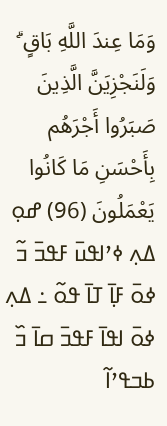وَمَا عِندَ اللَّهِ بَاقٍ ۗ وَلَنَجْزِيَنَّ الَّذِينَ صَبَرُوا أَجْرَهُم بِأَحْسَنِ مَا كَانُوا يَعْمَلُونَ (96) ߝߋ߲ ߡߍ߲ ߦߴߊߟߎ߫ ߓߟߏ߫ ߏ߬ ߦߋ߫ ߓߊ߲߫ ߠߊ߫ ߟߋ߬ ߸ ߡߍ߲ ߦߋ߫ ߊߟߊ߫ ߓߟߏ߫ ߛߊ߫ ߏ߰ ߕߏߟߴߊ߬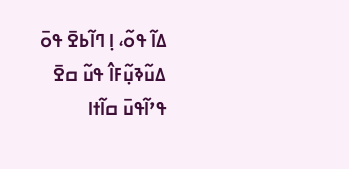ߡߊ߬ ߟߋ߬، ߊ߲ ߣߊ߬ߕߐ߫ ߟߋ߫ ߡߎ߬ߢߎ߲߬ߓߊ߮ ߟߎ߬ ߛߐ߫ ߟߴߊ߬ߟߎ߫ ߛߊ߬ߙߊ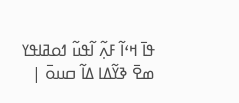ߟߊ߫ ߞߵߊ߬ ߓߍ߲߬ ߊ߬ߟߎ߬ ߗߋߥߊߟߌ ߘߐ߫ ߢߌ߬ߡߊ ߡߊ߬ ߛߎߋ߫ |